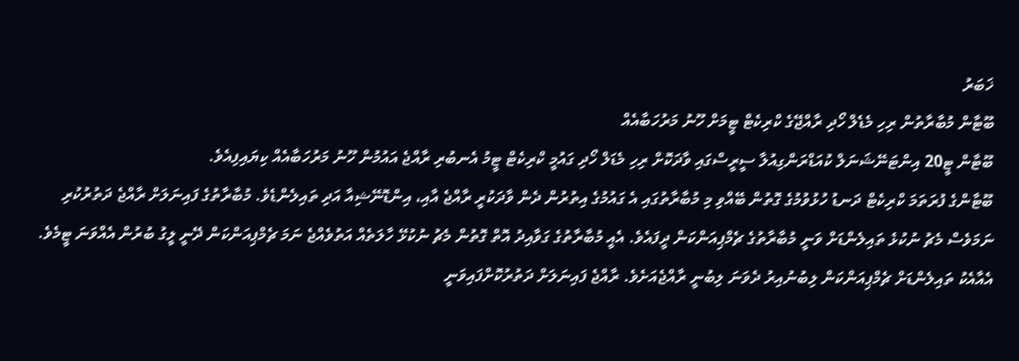ޚަބަރު
ބޫޓާން މުބާރާތުން ރިހި މެޑެލް ހޯދި ރާއްޖޭގެ ކްރިކެޓް ޓީމަށް ހޫނު މަރުހަބާއެއް
ބޫޓާން ޓީ20 އިންޓަނޭޝަނަލް ކުއަޑްރަންގިއުލާ ސީރީސްގައި ވާދަކޮށް ރިހި މެޑަލް ހޯދި ގައުމީ ކްރިކެޓް ޓީމު އެނބުރި ރާއްޖެ އައުމުން ހޫނު މަރުހަބާއެއް ކިޔައިފިއެވެ.
ބޫޓާންގެ ފުރަތަމަ ކްރިކެޓް ދަނޑު ހުޅުވުމުގެ ގޮތުން ބޭއްވި މި މުބާރާތުގައި އެ ގައުމުގެ އިތުރުން ދެން ވާދަކުރީ ރާއްޖެ އާއި، އިންޑޮނޭޝިއާ އަދި ތައިލެންޑެވެ. މުބާރާތުގެ ފައިނަލަށް ރާއްޖެ ދަތުރުކުރި ނަމަވެސް މެޗު ނުކުޅެ ތައިލެންޑަށް ވަނީ މުބާރާތުގެ ޗެމްޕިއަންކަން ދީފައެވެ. އެއީ މުބާރާތުގެ ގަވާއިދު އޮތް ގޮތުން މެޗު ނުކުޅޭ ހާލަތެއް އަތުވެއްޖެ ނަމަ ޗެމްޕިއަންކަން ދޭނީ ލީގު ބުރުން އެއްވަނަ ޓީމެވެ.
އެއާއެކު ތައިލެންޑަށް ޗެމްޕިއަންކަން ލިބުނުއިރު ދެވަނަ ލިބުނީ ރާއްޖެއަށެވެ. ރާއްޖެ ފައިނަލަށް ދަތުރުކޮށްފައިވަނީ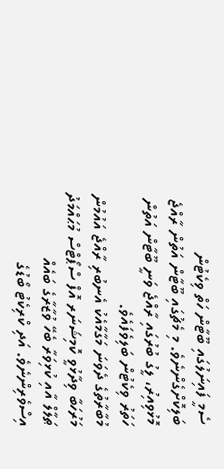ސެމީ ފައިނަލުގައި ބޫޓާން ހަތް ވިކެޓުން ބަލިކޮށްގެންނެވެ. މި މެޗުގައި ބޫޓާން އަތުން ރާއްޖެ މޮޅުވިއިރު، ލީގު ބުރުގައި ރާއްޖެ ވަނީ ބޫޓާން އަތުން ހަތަރު ވިކެޓުން ބަލިވެފައެވެ.
މުބާރާތުގެ ދެވަނަ މަގާމާއެކު އެނބުރި ރާއްޖެ އައުމުން މަރުހަބާ ވިދާޅުވީ ކޮމިޝަނަރ އޮފް ސްޕޯޓްސް މުޙައްމަދު ޠަލާލް އާއި ކުޅިވަރާ ބެހޭ ވުޒާރާގެ ބައެއް އިސްވެރިންނެވެ. އަދި ކްރިކެޓު ބޯޑުގެ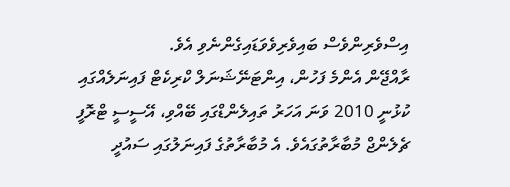އިސްވެރިންވެސް ބައިވެރިވެވަޑައިގެންނެވި އެވެ.
ރާއްޖޭން އެންމެ ފަހުން، އިންޓަނޭޝަނަލް ކްރިކެޓް ފައިނަލެއްގައި ކުޅުނީ 2010 ވަނަ އަހަރު ތައިލެންޑްގައި ބޭއްވި، އޭސީސީ ޓްރޮފީ ޗެލެންޖް މުބާރާތުގައެވެ. އެ މުބާރާތުގެ ފައިނަލުގައި ސައުދީ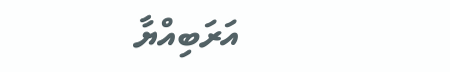އަރަބިއްޔާ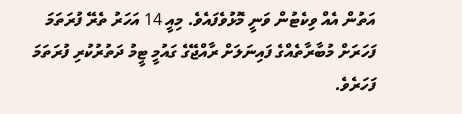އަތުން އެއް ވިކެޓުން ވަނީ މޮޅުވެފައެވެ. މިއީ 14 އަހަރު ތެރޭ ފުރަތަމަ ފަހަރަށް މުބާރާތެއްގެ ފައިނަލަށް ރާއްޖޭގެ ގައުމީ ޓީމު ދަތުރުކުރި ފުރަތަމަ ފަހަރެވެ.